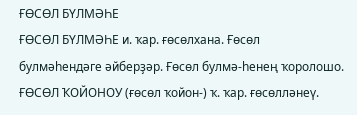ҒӨСӨЛ БҮЛМӘҺЕ
ҒӨСӨЛ БҮЛМӘҺЕ и. ҡар. ғөсөлхана. Ғөсөл булмәһендәге әйберҙәр. Ғөсөл булмә-һенең ҡоролошо.
ҒӨСӨЛ ҠОЙОНОУ (ғөсөл ҡойон-) ҡ. ҡар. ғөсөлләнеү.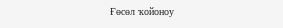Ғөсөл ҡойоноу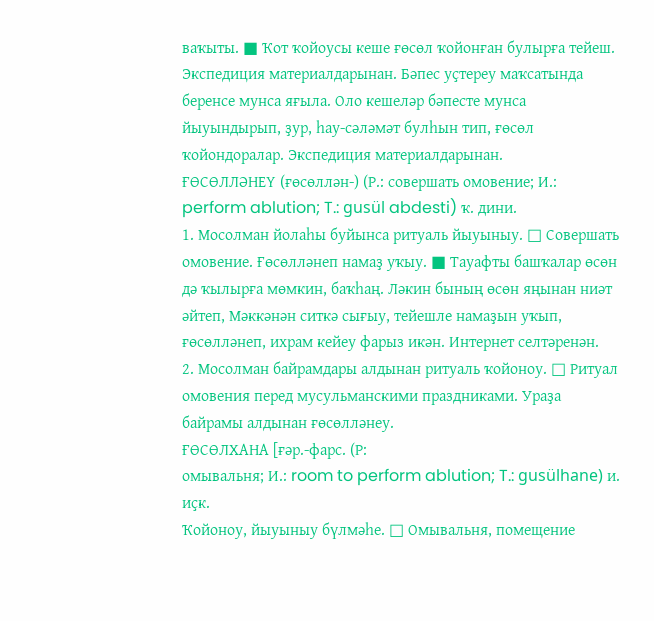ваҡыты. ■ Ҡот ҡойоусы кеше ғөсөл ҡойонған булырға тейеш. Экспедиция материалдарынан. Бәпес уҫтереу маҡсатында беренсе мунса яғыла. Оло кешеләр бәпесте мунса йыуындырып, ҙур, һау-сәләмәт булһын тип, ғөсөл ҡойондоралар. Экспедиция материалдарынан.
ҒӨСӨЛЛӘНЕҮ (ғөсөллән-) (Р.: совершать омовение; И.: perform ablution; T.: gusül abdesti) ҡ. дини.
1. Мосолман йолаһы буйынса ритуаль йыуыныу. □ Совершать омовение. Ғөсөлләнеп намаҙ уҡыу. ■ Тауафты башҡалар өсөн дә ҡылырға мөмкин, баҡһаң. Ләкин бының өсөн яңынан ниәт әйтеп, Мәккәнән ситкә сығыу, тейешле намаҙын уҡып, ғөсөлләнеп, ихрам кейеу фарыз икән. Интернет селтәренән.
2. Мосолман байрамдары алдынан ритуаль ҡойоноу. □ Ритуал омовения перед мусульманскими праздниками. Ураҙа байрамы алдынан ғөсөлләнеу.
ҒӨСӨЛХАНА [ғәр.-фарс. (Р:
омывальня; И.: room to perform ablution; T.: gusülhane) и. иҫк.
Ҡойоноу, йыуыныу бүлмәһе. □ Омывальня, помещение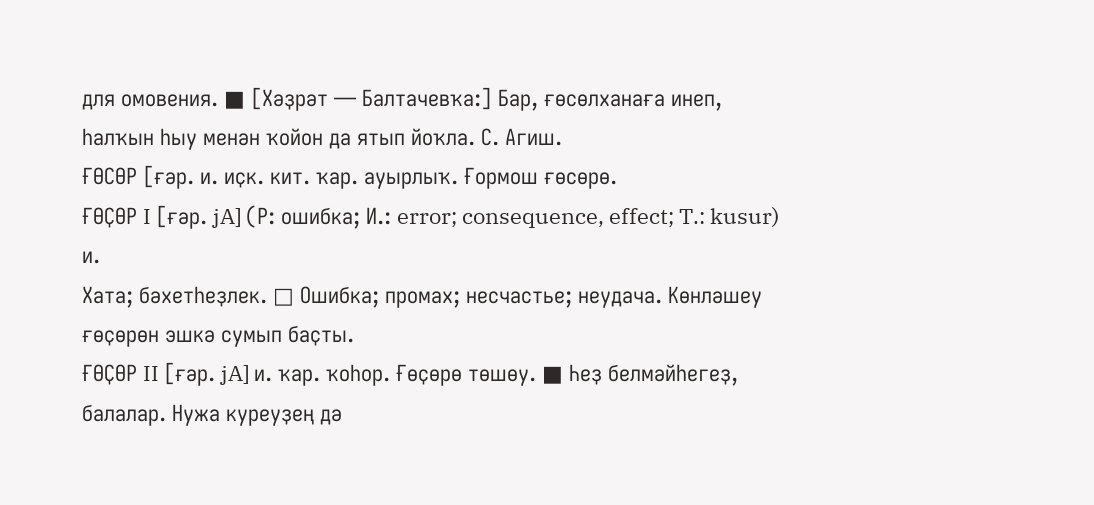для омовения. ■ [Хәҙрәт — Балтачевҡа:] Бар, ғөсөлханаға инеп, һалҡын һыу менән ҡойон да ятып йоҡла. С. Агиш.
ҒӨСӨР [ғәр. и. иҫк. кит. ҡар. ауырлыҡ. Ғормош ғөсөрө.
ҒӨҪӨР I [ғәр. jA] (Р: ошибка; И.: error; consequence, effect; T.: kusur) и.
Хата; бәхетһеҙлек. □ Ошибка; промах; несчастье; неудача. Көнләшеу ғөҫөрөн эшкә сумып баҫты.
ҒӨҪӨР II [ғәр. jA] и. ҡар. ҡоһор. Ғөҫөрө төшөу. ■ Һеҙ белмәйһегеҙ, балалар. Нужа куреуҙең дә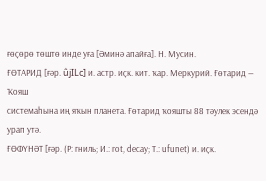ғөҫөрө төштө инде уға [Әминә апайға]. Н. Мусин.
ҒӨТАРИД [ғәр. ûjILc] и. астр. иҫк. кит. ҡар. Меркурий. Ғөтарид — Ҡояш
системаһына иң яҡын планета. Ғөтарид ҡояшты 88 тәулек эсендә урап утә.
ҒӨФҮНӘТ [ғәр. (Р: гниль; И.: rot, decay; T.: ufunet) и. иҫк.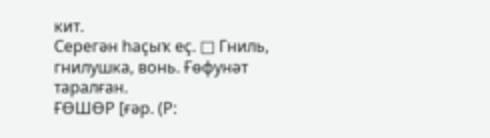кит.
Серегән һаҫыҡ еҫ. □ Гниль, гнилушка, вонь. Ғөфунәт таралған.
ҒӨШӨР [ғәр. (Р: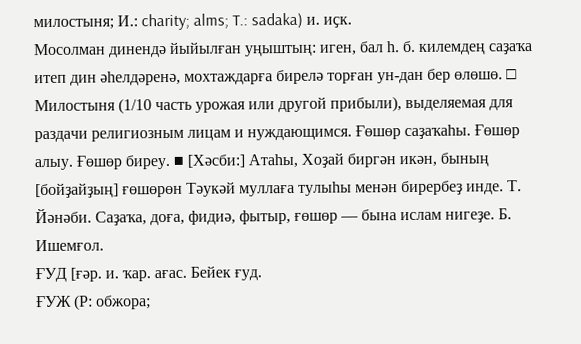милостыня; И.: charity; alms; T.: sadaka) и. иҫк.
Мосолман динендә йыйылған уңыштың: иген, бал һ. б. килемдең саҙаҡа итеп дин әһелдәренә, мохтаждарға бирелә торған ун-дан бер өлөшө. □ Милостыня (1/10 часть урожая или другой прибыли), выделяемая для раздачи религиозным лицам и нуждающимся. Ғөшөр саҙаҡаһы. Ғөшөр алыу. Ғөшөр биреу. ■ [Хәсби:] Атаһы, Хоҙай биргән икән, бының [бойҙайҙың] ғөшөрөн Тәукәй муллаға тулыһы менән бирербеҙ инде. Т. Йәнәби. Саҙаҡа, доға, фидиә, фытыр, ғөшөр — бына ислам нигеҙе. Б. Ишемғол.
ҒУД [ғәр. и. ҡар. ағас. Бейек ғуд.
ҒУЖ (Р: обжора;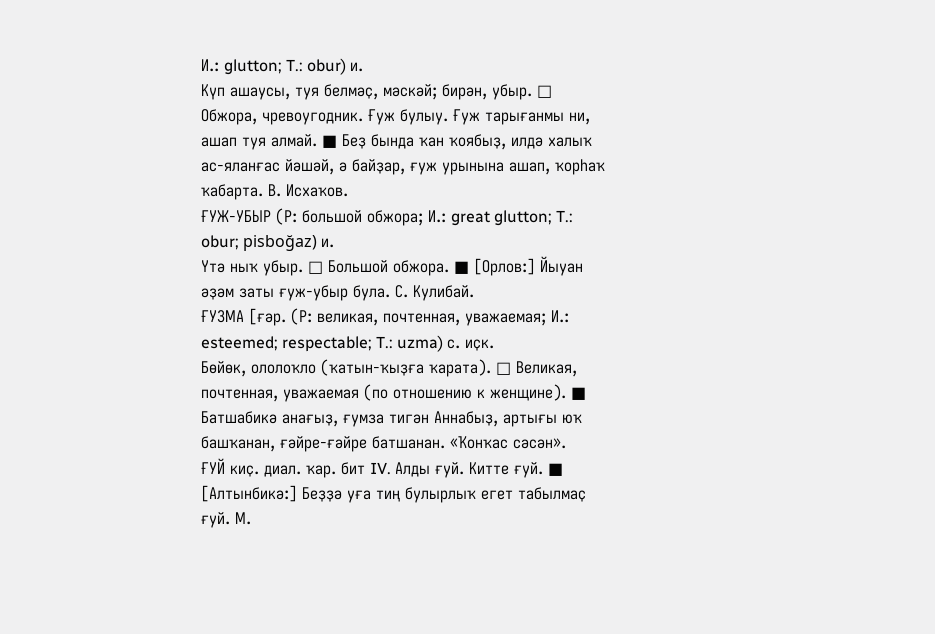И.: glutton; T.: obur) и.
Күп ашаусы, туя белмәҫ, мәскәй; бирән, убыр. □ Обжора, чревоугодник. Ғуж булыу. Ғуж тарығанмы ни, ашап туя алмай. ■ Беҙ бында ҡан ҡоябыҙ, илдә халыҡ ас-яланғас йәшәй, ә байҙар, ғуж урынына ашап, ҡорһаҡ ҡабарта. В. Исхаҡов.
ҒУЖ-УБЫР (Р: большой обжора; И.: great glutton; T.: obur; pisboğaz) и.
Үтә ныҡ убыр. □ Большой обжора. ■ [Орлов:] Йыуан әҙәм заты ғуж-убыр була. С. Кулибай.
ҒУЗМА [ғәр. (Р: великая, почтенная, уважаемая; И.: esteemed; respectable; T.: uzma) с. иҫк.
Бөйөк, ололоҡло (ҡатын-ҡыҙға ҡарата). □ Великая, почтенная, уважаемая (по отношению к женщине). ■ Батшабикә анағыҙ, ғумза тигән Аннабыҙ, артығы юҡ башҡанан, ғәйре-ғәйре батшанан. «Ҡонҡас сәсән».
ҒУЙ киҫ. диал. ҡар. бит IV. Алды ғуй. Китте ғуй. ■ [Алтынбикә:] Беҙҙә уға тиң булырлыҡ егет табылмаҫ ғуй. М.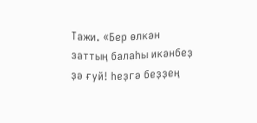Тажи. «Бер өлкән заттың балаһы икәнбеҙ ҙә ғуй! һеҙгә беҙҙең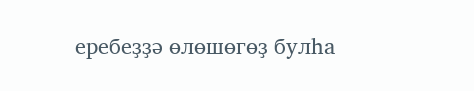еребеҙҙә өлөшөгөҙ булһа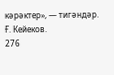кәрәктер», — тигәндәр. Ғ. Кейеков.
276